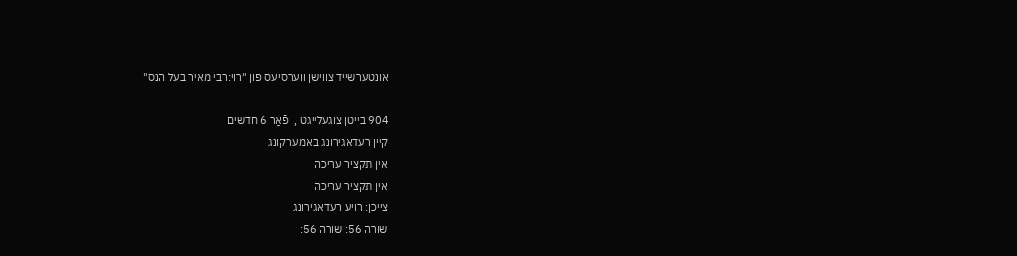אונטערשייד צווישן ווערסיעס פון "רוי:רבי מאיר בעל הנס"

904 בייטן צוגעלייגט ,  פֿאַר 6 חדשים
קיין רעדאגירונג באמערקונג
אין תקציר עריכה
אין תקציר עריכה
צייכן: רויע רעדאגירונג
שורה 56: שורה 56: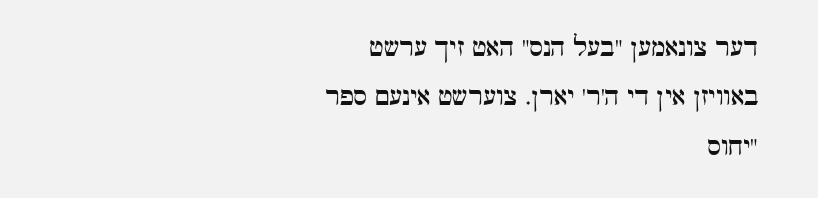דער צונאמען "בעל הנס" האט זיך ערשט באוויזן אין די ה'ר' יארן. צוערשט אינעם ספר "יחוס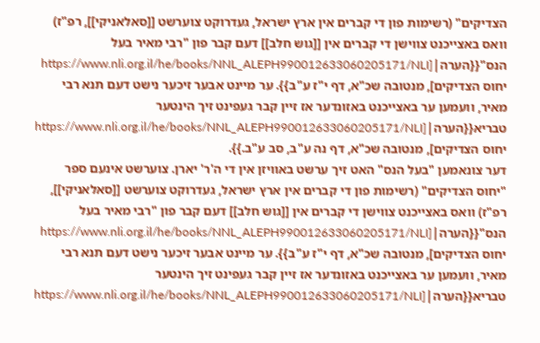הצדיקים" (רשימות פון די קברים אין ארץ ישראל, געדרוקט צוערשט [[סאלאניקי]], רפ"ז) וואס באצייכנט צווישן די קברים אין [[גוש חלב]] דעם קבר פון "רבי מאיר בעל הנס"{{הערה|[https://www.nli.org.il/he/books/NNL_ALEPH990012633060205171/NLI יחוס הצדיקים], מנטובה שכ"א, דף י"ז ע"ב}}. ער מיינט אבער זיכער נישט דעם תנא רבי מאיר, וועמען ער באצייכנט באזונדער אז זיין קבר געפינט זיך הינטער טבריא{{הערה|[https://www.nli.org.il/he/books/NNL_ALEPH990012633060205171/NLI יחוס הצדיקים], מנטובה שכ"א, דף נה ע"ב, סב ע"ב.}}.
דער צונאמען "בעל הנס" האט זיך ערשט באוויזן אין די ה'ר' יארן. צוערשט אינעם ספר "יחוס הצדיקים" (רשימות פון די קברים אין ארץ ישראל, געדרוקט צוערשט [[סאלאניקי]], רפ"ז) וואס באצייכנט צווישן די קברים אין [[גוש חלב]] דעם קבר פון "רבי מאיר בעל הנס"{{הערה|[https://www.nli.org.il/he/books/NNL_ALEPH990012633060205171/NLI יחוס הצדיקים], מנטובה שכ"א, דף י"ז ע"ב}}. ער מיינט אבער זיכער נישט דעם תנא רבי מאיר, וועמען ער באצייכנט באזונדער אז זיין קבר געפינט זיך הינטער טבריא{{הערה|[https://www.nli.org.il/he/books/NNL_ALEPH990012633060205171/NLI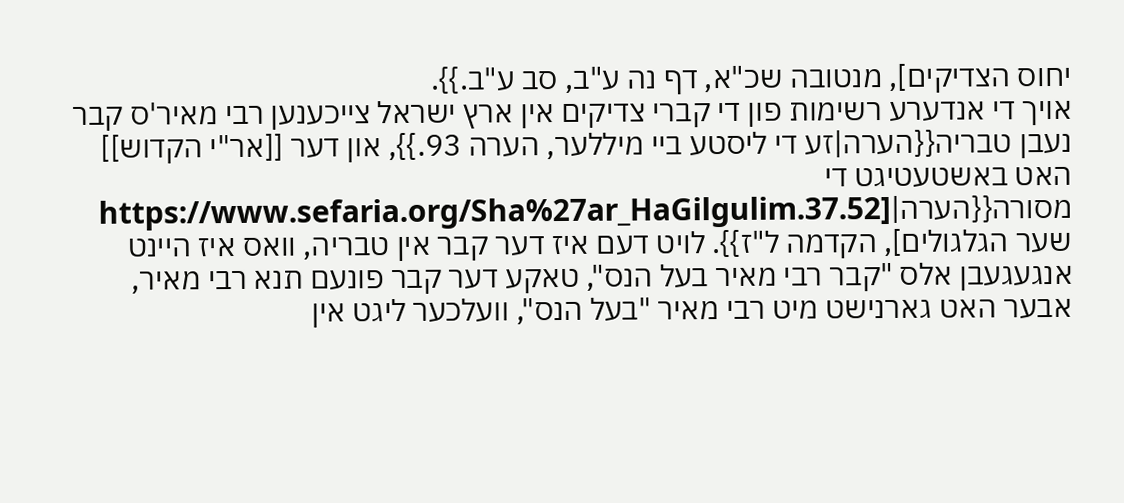יחוס הצדיקים], מנטובה שכ"א, דף נה ע"ב, סב ע"ב.}}.
אויך די אנדערע רשימות פון די קברי צדיקים אין ארץ ישראל צייכענען רבי מאיר'ס קבר נעבן טבריה{{הערה|זע די ליסטע ביי מיללער, הערה 93.}}, און דער [[אר"י הקדוש]] האט באשטעטיגט די מסורה{{הערה|[https://www.sefaria.org/Sha%27ar_HaGilgulim.37.52 שער הגלגולים], הקדמה ל"ז}}. לויט דעם איז דער קבר אין טבריה, וואס איז היינט אנגעגעבן אלס "קבר רבי מאיר בעל הנס", טאקע דער קבר פונעם תנא רבי מאיר, אבער האט גארנישט מיט רבי מאיר "בעל הנס", וועלכער ליגט אין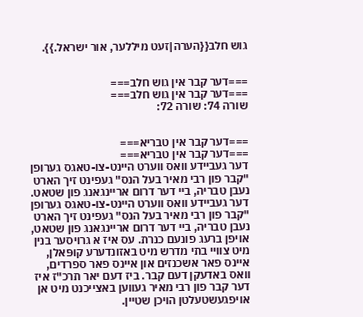גוש חלב{{הערה|זעט מיללער, אור ישראל.}}.


===דער קבר אין גוש חלב===
===דער קבר אין גוש חלב===
שורה 74: שורה 72:


===דער קבר אין טבריא===
===דער קבר אין טבריא===
דער געביידע וואס ווערט היינט-צו-טאגס גערופן "קבר פון רבי מאיר בעל הנס" געפינט זיך הארט נעבן טבריה, ביי דער דרום אריינגאנג פון שטאט.
דער געביידע וואס ווערט היינט-צו-טאגס גערופן "קבר פון רבי מאיר בעל הנס" געפינט זיך הארט נעבן טבריה, ביי דער דרום אריינגאנג פון שטאט, אויפן ברעג פונעם כנרת. עס איז א גרויסער בנין מיט צוויי בתי מדרש מיט באזונדערע קופּאלן, איינס פאר אשכנזים און איינס פאר ספרדים, וואס באדעקן דעם קבר. ביז דעם יאר תרכ"ז איז דער קבר פון רבי מאיר געווען באצייכנט מיט אן אויפגעשטעלטן הויכן שטיין.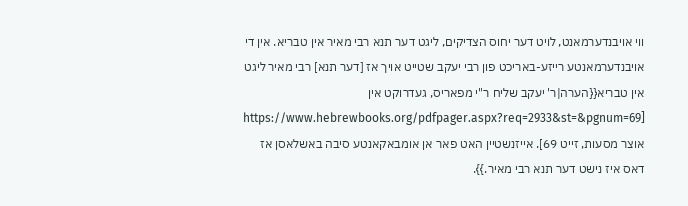ווי אויבנדערמאנט, לויט דער יחוס הצדיקים, ליגט דער תנא רבי מאיר אין טבריא. אין די אויבנדערמאנטע רייזע-באריכט פון רבי יעקב שטייט אויך אז [דער תנא] רבי מאיר ליגט אין טבריא{{הערה|ר' יעקב שליח ר"י מפאריס, געדרוקט אין [https://www.hebrewbooks.org/pdfpager.aspx?req=2933&st=&pgnum=69 אוצר מסעות, זייט 69]. אייזנשטיין האט פאר אן אומבאקאנטע סיבה באשלאסן אז דאס איז נישט דער תנא רבי מאיר.}}.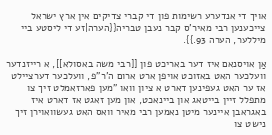אויך די אנדערע רשימות פון די קברי צדיקים אין ארץ ישראל צייכענען רבי מאיר'ס קבר נעבן טבריה{{הערה|זע די ליסטע ביי מיללער, הערה 93.}}.

אַן אויסנאם איז דער באריכט פון [[רבי משה באסולא]], א רייזנדער וועלכער האט באזוכט אויפן ארט ארום ה'ר"פ, וועלכער דערציילט אז ער האט געפינען דארט א ציון וואו "מען פארזאמלט זיך צו מתפלל זיין בייטאג און ביינאכט, און מען זאגט אז דארט איז באגראבן איינער מיטן נאמען רבי מאיר וואס האט געשוואוירן זיך נישט צו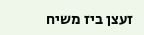זעצן ביז משיח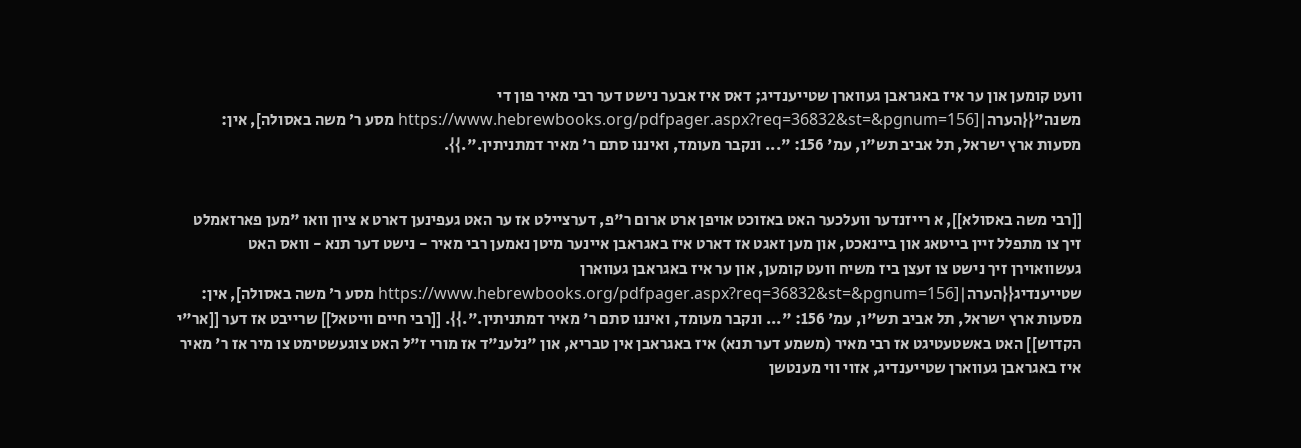וועט קומען און ער איז באגראבן געווארן שטייענדיג; דאס איז אבער נישט דער רבי מאיר פון די משנה"{{הערה|[https://www.hebrewbooks.org/pdfpager.aspx?req=36832&st=&pgnum=156 מסע ר׳ משה באסולה], אין: מסעות ארץ ישראל, תל אביב תש"ו, עמ' 156: "... ונקבר מעומד, ואיננו סתם ר' מאיר דמתניתין.".}}.


[[רבי משה באסולא]], א רייזנדער וועלכער האט באזוכט אויפן ארט ארום ר"פ, דערציילט אז ער האט געפינען דארט א ציון וואו "מען פארזאמלט זיך צו מתפלל זיין בייטאג און ביינאכט, און מען זאגט אז דארט איז באגראבן איינער מיטן נאמען רבי מאיר - נישט דער תנא - וואס האט געשוואוירן זיך נישט צו זעצן ביז משיח וועט קומען, און ער איז באגראבן געווארן שטייענדיג{{הערה|[https://www.hebrewbooks.org/pdfpager.aspx?req=36832&st=&pgnum=156 מסע ר׳ משה באסולה], אין: מסעות ארץ ישראל, תל אביב תש"ו, עמ' 156: "... ונקבר מעומד, ואיננו סתם ר' מאיר דמתניתין.".}}. [[רבי חיים וויטאל]] שרייבט אז דער [[אר"י הקדוש]] האט באשטעטיגט אז רבי מאיר (משמע דער תנא) איז באגראבן אין טבריא, און "נלענ"ד אז מורי ז"ל האט צוגעשטימט צו מיר אז ר' מאיר איז באגראבן געווארן שטייענדיג, אזוי ווי מענטשן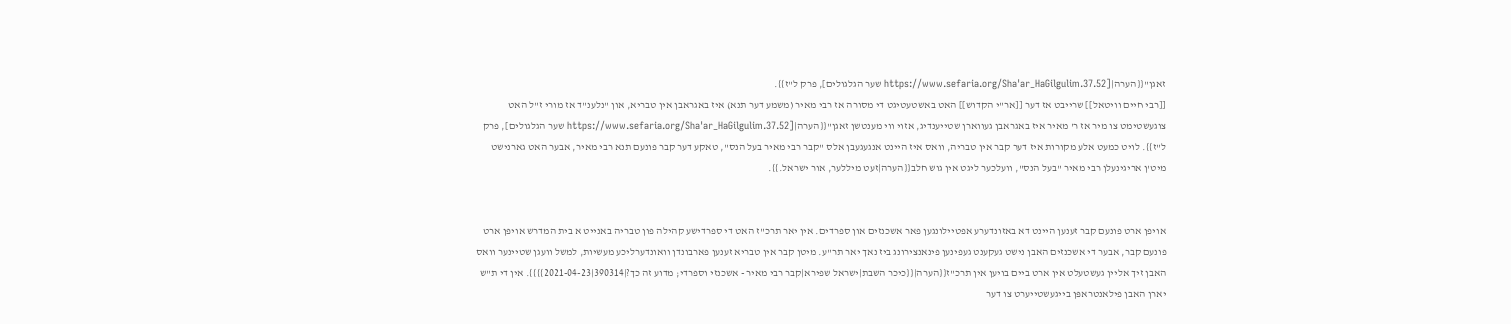זאגן"{{הערה|[https://www.sefaria.org/Sha'ar_HaGilgulim.37.52 שער הגלגולים], פרק ל"ז}}.
[[רבי חיים וויטאל]] שרייבט אז דער [[אר"י הקדוש]] האט באשטעטיגט די מסורה אז רבי מאיר (משמע דער תנא) איז באגראבן אין טבריא, און "נלענ"ד אז מורי ז"ל האט צוגעשטימט צו מיר אז ר' מאיר איז באגראבן געווארן שטייענדיג, אזוי ווי מענטשן זאגן"{{הערה|[https://www.sefaria.org/Sha'ar_HaGilgulim.37.52 שער הגלגולים], פרק ל"ז}}. לויט כמעט אלע מקורות איז דער קבר אין טבריה, וואס איז היינט אנגעגעבן אלס "קבר רבי מאיר בעל הנס", טאקע דער קבר פונעם תנא רבי מאיר, אבער האט גארנישט מיט'ן אריגינעלן רבי מאיר "בעל הנס", וועלכער ליגט אין גוש חלב{{הערה|זעט מיללער, אור ישראל.}}.


אויפן ארט פונעם קבר זענען היינט דא באזונדערע אפטיילונגען פאר אשכנזים און ספרדים. אין יאר תרכ"ז האט די ספרדישע קהילה פון טבריה באנייט א בית המדרש אויפן ארט פונעם קבר, אבער די אשכנזים האבן נישט געקענט געפינען פינאנצירונג ביז נאך יאר תר"ע. מיטן קבר אין טבריא זענען פארבונדן וואונדערליכע מעשיות, למשל וועגן שטיינער וואס האבן זיך אליין געשטעלט אין ארט ביים בויען אין תרכ"ז{{הערה|{{כיכר השבת|ישראל שפירא|קבר רבי מאיר - אשכנזי וספרדי; מדוע זה כך?|390314|2021-04-23}}}}. אין די ת"ש יארן האבן פילאנטראפּן בייגעשטייערט צו דער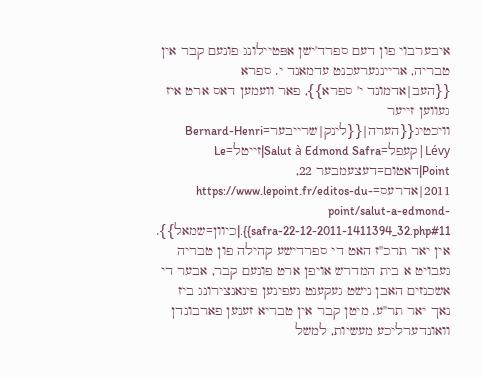איבערבוי פון דעם ספרד'ישן אפּטיילונג פונעם קבר אין טבריה, אריינגערעכנט עדמאנד י. ספרא {{העב|אדמונד י' ספרא}}, פאר וועמען דאס ארט איז געווען זייער וויכטיג{{הערה|{{לינק|שרייבער=Bernard-Henri Lévy|קעפל=Salut à Edmond Safra|זייטל=Le Point|דאטום=דעצעמבער 22, 2011|אדרעס=https://www.lepoint.fr/editos-du-point/salut-a-edmond-safra-22-12-2011-1411394_32.php#11}}.|כיוון=שמאל}}.
אין יאר תרכ"ז האט די ספרדישע קהילה פון טבריה געבויט א בית המדרש אויפן ארט פונעם קבר, אבער די אשכנזים האבן נישט געקענט געפינען פינאנצירונג ביז נאך יאר תר"ע. מיטן קבר אין טבריא זענען פארבונדן וואונדערליכע מעשיות, למשל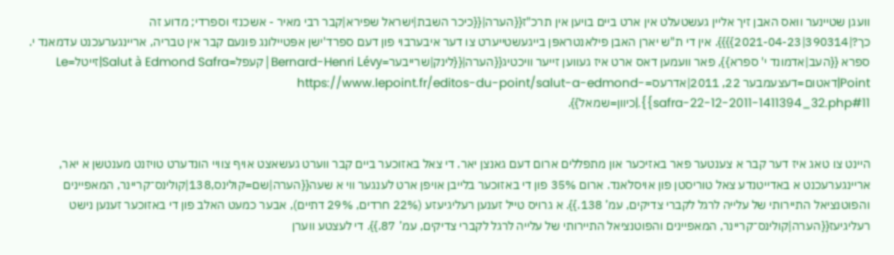וועגן שטיינער וואס האבן זיך אליין געשטעלט אין ארט ביים בויען אין תרכ"ז{{הערה|{{כיכר השבת|ישראל שפירא|קבר רבי מאיר - אשכנזי וספרדי; מדוע זה כך?|390314|2021-04-23}}}}. אין די ת"ש יארן האבן פילאנטראפּן בייגעשטייערט צו דער איבערבוי פון דעם ספרד'ישן אפּטיילונג פונעם קבר אין טבריה, אריינגערעכנט עדמאנד י. ספרא {{העב|אדמונד י' ספרא}}, פאר וועמען דאס ארט איז געווען זייער וויכטיג{{הערה|{{לינק|שרייבער=Bernard-Henri Lévy|קעפל=Salut à Edmond Safra|זייטל=Le Point|דאטום=דעצעמבער 22, 2011|אדרעס=https://www.lepoint.fr/editos-du-point/salut-a-edmond-safra-22-12-2011-1411394_32.php#11}}.|כיוון=שמאל}}.


היינט צו טאג איז דער קבר א צענטער פאר באזיכער און מתפללים ארום דעם גאנצן יאר. די צאל באזוכער ביים קבר ווערט געשאצט אויף צוויי הונדערט טויזנט מענטשן א יאר, אריינגערעכנט א באדייטנדע צאל טוריסטן פון אויסלאנד. ארום 35% פון די באזוכער בלייבן אויפן ארט לענגער ווי א שעה{{הערה|שם=קולינס,138|קולינס־קריינר, המאפיינים והפוטנציאל התיירותי של עלייה לרגל לקברי צדיקים, עמ’ 138.}}. א גרויס טייל זענען רעליגיעזע (22% חרדים, 29% דתיים), אבער כמעט האלב פון די באזוכער זענען נישט רעליגיעז{{הערה|קולינס־קריינר, המאפיינים והפוטנציאל התיירותי של עלייה לרגל לקברי צדיקים, עמ’ 87.}}. די לעצטע ווערן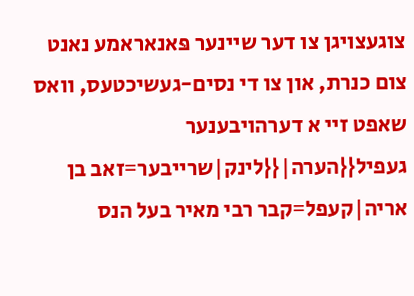צוגעצויגן צו דער שיינער פּאנאראמע נאנט צום כנרת, און צו די נסים-געשיכטעס, וואס שאפט זיי א דערהויבענער געפיל{{הערה|{{לינק|שרייבער=זאב בן אריה|קעפל=קבר רבי מאיר בעל הנס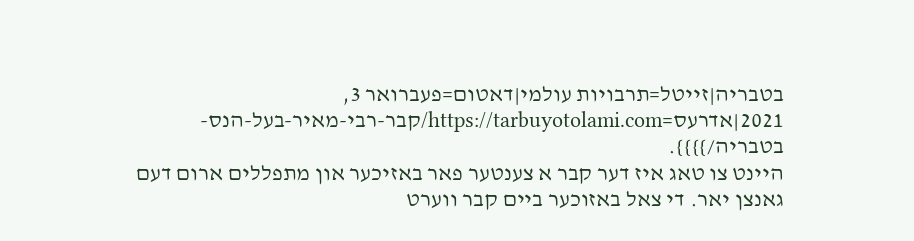בטבריה|זייטל=תרבויות עולמי|דאטום=פעברואר 3, 2021|אדרעס=https://tarbuyotolami.com/קבר-רבי-מאיר-בעל-הנס-בטבריה/}}}}.
היינט צו טאג איז דער קבר א צענטער פאר באזיכער און מתפללים ארום דעם גאנצן יאר. די צאל באזוכער ביים קבר ווערט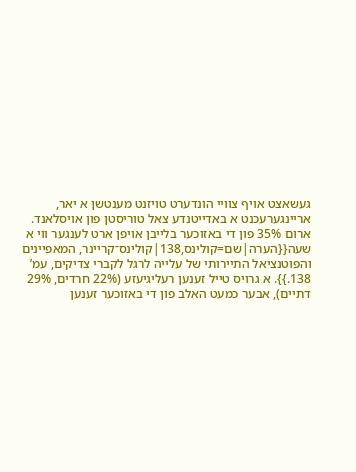געשאצט אויף צוויי הונדערט טויזנט מענטשן א יאר, אריינגערעכנט א באדייטנדע צאל טוריסטן פון אויסלאנד. ארום 35% פון די באזוכער בלייבן אויפן ארט לענגער ווי א שעה{{הערה|שם=קולינס,138|קולינס־קריינר, המאפיינים והפוטנציאל התיירותי של עלייה לרגל לקברי צדיקים, עמ’ 138.}}. א גרויס טייל זענען רעליגיעזע (22% חרדים, 29% דתיים), אבער כמעט האלב פון די באזוכער זענען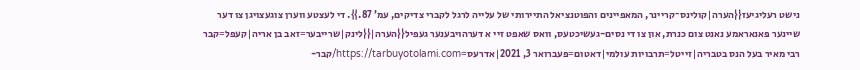נישט רעליגיעז{{הערה|קולינס־קריינר, המאפיינים והפוטנציאל התיירותי של עלייה לרגל לקברי צדיקים, עמ’ 87.}}. די לעצטע ווערן צוגעצויגן צו דער שיינער פּאנאראמע נאנט צום כנרת, און צו די נסים-געשיכטעס, וואס שאפט זיי א דערהויבענער געפיל{{הערה|{{לינק|שרייבער=זאב בן אריה|קעפל=קבר רבי מאיר בעל הנס בטבריה|זייטל=תרבויות עולמי|דאטום=פעברואר 3, 2021|אדרעס=https://tarbuyotolami.com/קבר-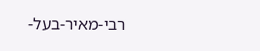רבי-מאיר-בעל-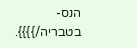הנס-בטבריה/}}}}.